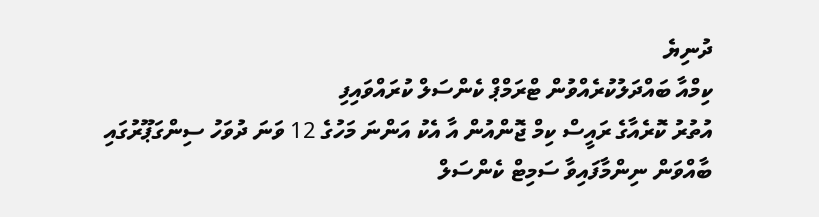ދުނިޔެ
ކިމްއާ ބައްދަލުކުރެއްވުން ޓްރަމްޕް ކެންސަލް ކުރައްވައިފި
އުތުރު ކޮރެއާގެ ރައީސް ކިމް ޖޮންއުން އާ އެކު އަންނަ މަހުގެ 12 ވަނަ ދުވަހު ސިންގަޕޫރުގައި ބާއްވަން ނިންމާފައިވާ ސަމިޓް ކެންސަލް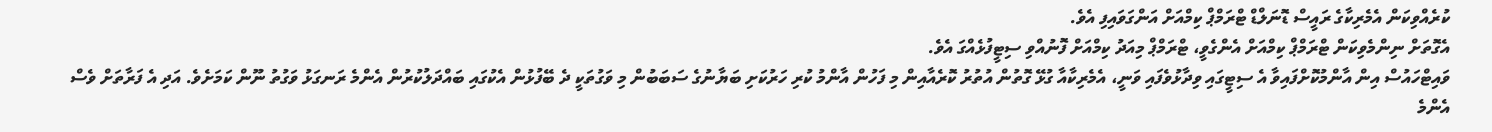ކުރެއްވިކަން އެމެރިކާގެ ރައީސް ޑޮނަލްޑް ޓްރަމްޕް ކިމްއަށް އަންގަވައިފި އެވެ.
އެގޮތަށް ނިންމެވިކަން ޓްރަމްޕް ކިމްއަށް އެންގެވީ، ޓްރަމްޕް މިއަދު ކިމްއަށް ފޮނުއްވި ސިޓީފުޅެއްގަ އެވެ.
ވައިޓްހައުސް އިން އާންމުކޮށްފައިވާ އެ ސިޓީގައި ވިދާޅުވެފައި ވަނީ، އެމެރިކާއާ ގުޅޭ ގޮތުން އުތުރު ކޮރެއާއިން މި ފަހުން އާންމު ކުރި ހަރުކަށި ބަޔާނުގެ ސަބަބުން މި ވަގުތަކީ ދެ ބޭފުޅުން އެކުގައި ބައްދަލުކުރުން އެންމެ ރަނގަޅު ވަގުތު ނޫން ކަމަށެވެ. އަދި އެ ފަރާތަށް ވެސް އެންމެ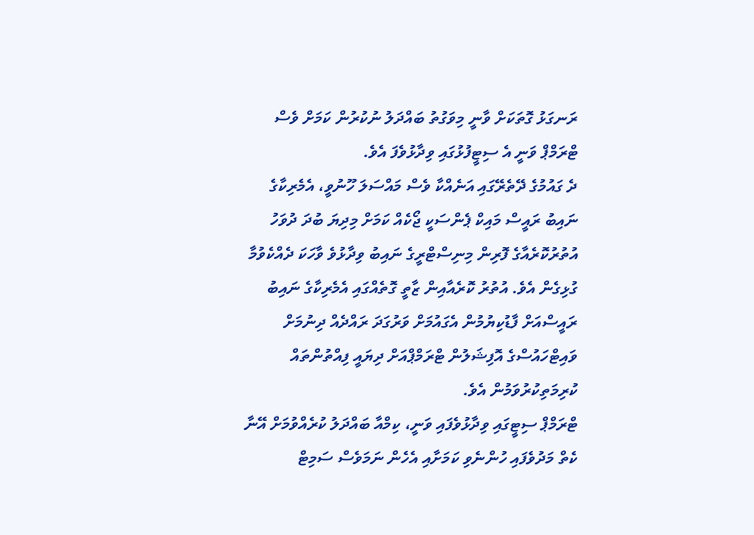ރަނގަޅު ގޮތަކަށް ވާނީ މިވަގުތު ބައްދަލު ނުކުރުން ކަމަށް ވެސް ޓްރަމްޕް ވަނީ އެ ސިޓީފުޅުގައި ވިދާޅުވެފަ އެވެ.
ދެ ގައުމުގެ ދޭތެރޭގައި އަނެއްކާ ވެސް މައްސަލަ ހޫނުވީ، އެމެރިކާގެ ނައިބު ރައީސް މައިކް ޕެންސަކީ ޖޯކެއް ކަމަށް މިދިޔަ ބުދަ ދުވަހު އުތުރުކޮރެއާގެ ފޮރިން މިނިސްޓްރީގެ ނައިބު ވިދާޅުވެ ވާހަކަ ދެއްކެވުމާ ގުޅިގެން އެވެ. އުތުރު ކޮރެއާއިން ޒާތީ ގޮތެއްގައި އެމެރިކާގެ ނައިބު ރައީސްއަށް ފާޑުކިޔުމުން އެގައުމަށް ވަރުގަދަ ރައްދެއް ދިނުމަށް ވައިޓްހައުސްގެ އޮފިޝަލުން ޓްރަމްޕްއަށް ދިޔައީ ފިއްތުންތައް ކުރިމަތިކުރުވަމުން އެވެ.
ޓްރަމްޕް ސިޓީގައި ވިދާޅުވެފައި ވަނީ، ކިމްއާ ބައްދަލު ކުރެއްވުމަށް އޭނާ ކެތް މަދުވެފައި ހުންނެވި ކަމަށާއި އެހެން ނަމަވެސް ސަމިޓް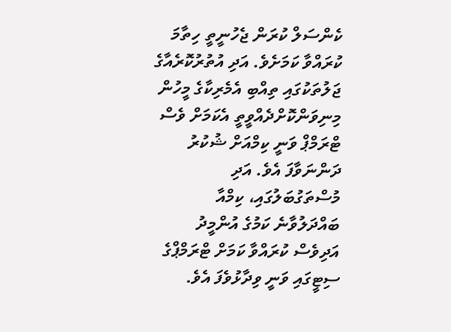ކެންސަލް ކުރަން ޖެހުނީތީ ހިތާމަ ކުރައްވާ ކަމަށެވެ. އަދި އުތުރުކޮރެއާގެ ޖަލުތަކުގައި ތިއްބި އެމެރިކާގެ މީހުން މިނިވަންކޮށްދެއްވީތީ އެކަމަށް ވެސް ޓްރަމްޕް ވަނީ ކިމްއަށް ޝުކުރު ދަންނަވާފަ އެވެ. އަދި މުސްތަގުބަލުގައި، ކިމްއާ ބައްދަލުވާނެ ކަމުގެ އުންމީދު އަދިވެސް ކުރައްވާ ކަމަށް ޓްރަމްޕްގެ ސިޓީގައި ވަނީ ވިދާޅުވެފަ އެވެ.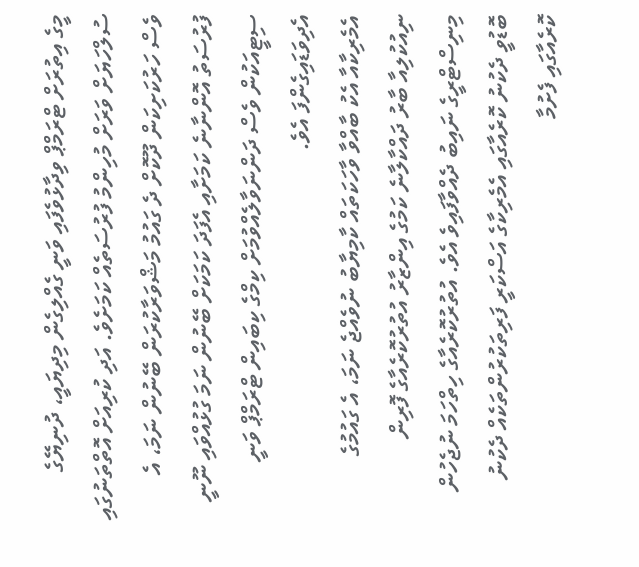މީގެ އިތުރަށް ޓްރަމްޕް ވިދާޅުވެފައި ވަނީ ގެއްލިގެން މިދިޔައީ، ދުނިޔޭގެ ސުލްހަޔަށް ވަރަށް މުހިންމު ފުރުސަތެއް ކަމަށެވެ. އަދި ކުރިއަށް އޮތްތަނުގައި ވެސް ހަރުކަށިކަން ދޫކޮށް ދެ ގައުމު މަޝްވަރާކުރަން ބޭނުން ނަމަ، އެ ފުރުސަތު އޮންނާނެ ކަމަށާއި އެފަދަ ކަމަކަށް ބޭނުން ނަމަ ގުޅުއްވައި ނޫނީ ސިޓީއަކުން ވެސް ދަންނަވާލެއްވުމަށް ކިމްގެ ކިބައިން ޓްރަމްޕް ވަނީ އެދިވަޑައިގެންފަ އެވެ.
އެމެރިކާއާ އެކު ބާއްވާ ވާހަކަތައް ކާމިޔާބު ނުވެއްޖެ ނަމަ، އެ ގައުމުގެ ނިއުކުލިއާ ބާރު ދައްކާލާނެ ކަމުގެ އިންޒާރު އުތުރުކޮރެއާގެ ފޮރިން މިނިސްޓްރީގެ ނައިބު ދެއްވާފައިވެ އެވެ. އުތުރުކޮރެއާގެ ހިތްހަމަ ނުޖެހުން ބޮޑުވީ ދެކުނު ކޮރެއާގައި އެމެރިކާގެ އަސްކަރީ ފަރިތަކުރުންތަކެއް ދެކުނު ކޮރެއާގައި ފެށުމާ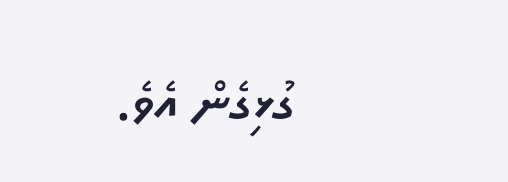ގުޅިގެން އެވެ.